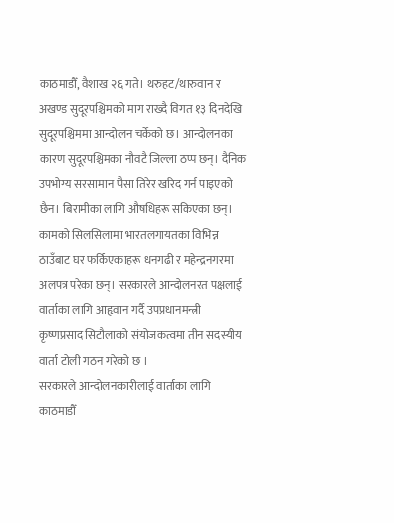काठमाडौँ, वैशाख २६ गते। थरुहट/थारुवान र अखण्ड सुदूरपश्चिमको माग राख्दै विगत १३ दिनदेखि सुदूरपश्चिममा आन्दोलन चर्केको छ। आन्दोलनका कारण सुदूरपश्चिमका नौवटै जिल्ला ठप्प छन्। दैनिक उपभोग्य सरसामान पैसा तिरेर खरिद गर्न पाइएको छैन। बिरामीका लागि औषधिहरू सकिएका छन्। कामको सिलसिलामा भारतलगायतका विभिन्न ठाउँबाट घर फर्किएकाहरू धनगढी र महेन्द्रनगरमा अलपत्र परेका छन्। सरकारले आन्दोलनरत पक्षलाई वार्ताका लागि आहृवान गर्दै उपप्रधानमन्त्री कृष्णप्रसाद सिटौलाको संयोजकत्वमा तीन सदस्यीय वार्ता टोली गठन गरेको छ ।
सरकारले आन्दोलनकारीलाई वार्ताका लागि काठमाडौँ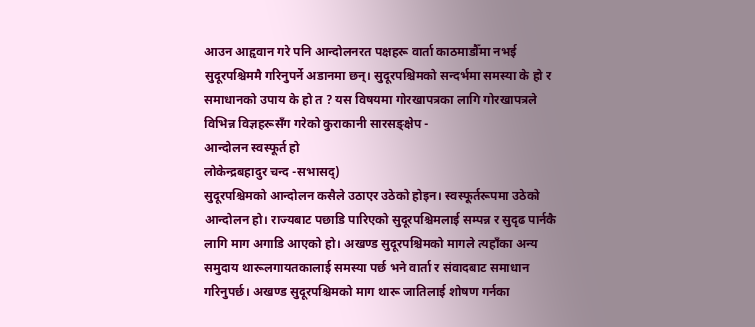आउन आहृवान गरे पनि आन्दोलनरत पक्षहरू वार्ता काठमाडौँमा नभई सुदूरपश्चिममै गरिनुपर्ने अडानमा छन्। सुदूरपश्चिमको सन्दर्भमा समस्या के हो र समाधानको उपाय के हो त ? यस विषयमा गोरखापत्रका लागि गोरखापत्रले विभिन्न विज्ञहरूसँग गरेको कुराकानी सारसङ्क्षेप -
आन्दोलन स्वस्फूर्त हो
लोकेन्द्रबहादुर चन्द -सभासद्)
सुदूरपश्चिमको आन्दोलन कसैले उठाएर उठेको होइन। स्वस्फूर्तरूपमा उठेको आन्दोलन हो। राज्यबाट पछाडि पारिएको सुदूरपश्चिमलाई सम्पन्न र सुदृढ पार्नकै लागि माग अगाडि आएको हो। अखण्ड सुदूरपश्चिमको मागले त्यहाँका अन्य समुदाय थारूलगायतकालाई समस्या पर्छ भने वार्ता र संवादबाट समाधान गरिनुपर्छ। अखण्ड सुदूरपश्चिमको माग थारू जातिलाई शोषण गर्नका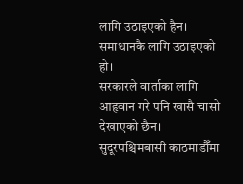लागि उठाइएको हैन। समाधानकै लागि उठाइएको हो।
सरकारले वार्ताका लागि आहृवान गरे पनि खासै चासो देखाएको छैन। सुदूरपश्चिमबासी काठमाडौँमा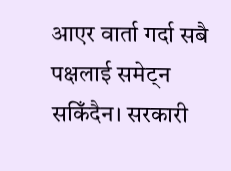आएर वार्ता गर्दा सबै पक्षलाई समेट्न सकिँदैन। सरकारी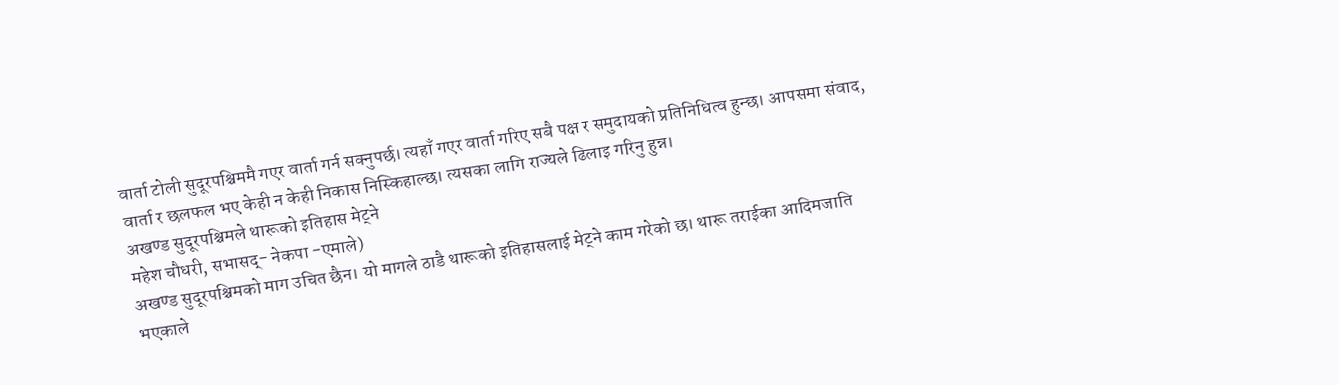वार्ता टोली सुदूरपश्चिममै गएर वार्ता गर्न सक्नुपर्छ। त्यहाँ गएर वार्ता गरिए सबै पक्ष र समुदायको प्रतिनिधित्व हुन्छ। आपसमा संवाद, वार्ता र छलफल भए केही न केही निकास निस्किहाल्छ। त्यसका लागि राज्यले ढिलाइ गरिनु हुन्न।
अखण्ड सुदूरपश्चिमले थारूको इतिहास मेट्ने
महेश चौधरी, सभासद्- नेकपा -एमाले)
अखण्ड सुदूरपश्चिमको माग उचित छैन। यो मागले ठाडै थारूको इतिहासलाई मेट्ने काम गरेको छ। थारू तराईका आदिमजाति भएकाले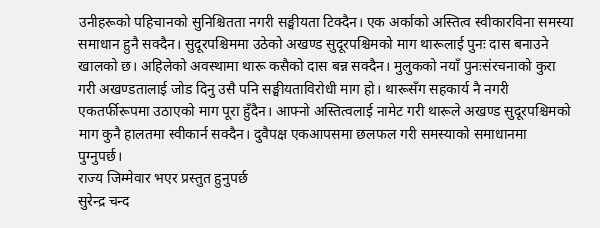उनीहरूको पहिचानको सुनिश्चितता नगरी सङ्घीयता टिक्दैन। एक अर्काको अस्तित्व स्वीकारविना समस्या समाधान हुनै सक्दैन। सुदूरपश्चिममा उठेको अखण्ड सुदूरपश्चिमको माग थारूलाई पुनः दास बनाउने खालको छ। अहिलेको अवस्थामा थारू कसैको दास बन्न सक्दैन। मुलुकको नयाँ पुनःसंरचनाको कुरा गरी अखण्डतालाई जोड दिनु उसै पनि सङ्घीयताविरोधी माग हो। थारूसँग सहकार्य नै नगरी एकतर्फीरूपमा उठाएको माग पूरा हुँदैन। आफ्नो अस्तित्वलाई नामेट गरी थारूले अखण्ड सुदूरपश्चिमको माग कुनै हालतमा स्वीकार्न सक्दैन। दुवैपक्ष एकआपसमा छलफल गरी समस्याको समाधानमा पुग्नुपर्छ।
राज्य जिम्मेवार भएर प्रस्तुत हुनुपर्छ
सुरेन्द्र चन्द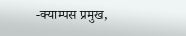-क्याम्पस प्रमुख,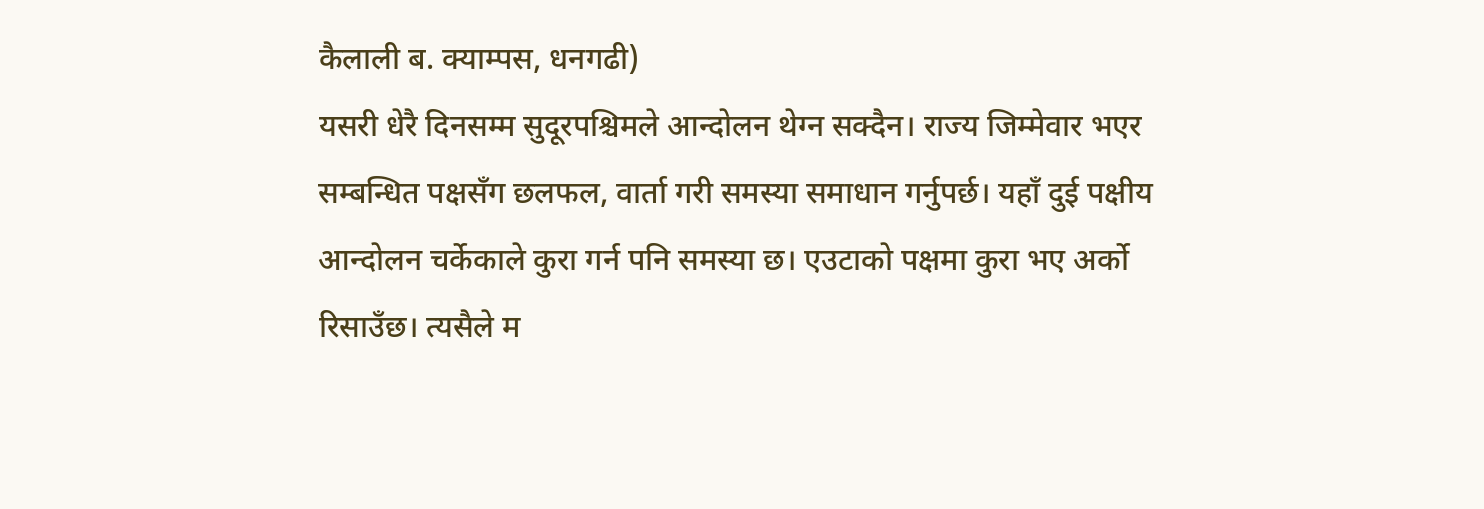कैलाली ब. क्याम्पस, धनगढी)
यसरी धेरै दिनसम्म सुदूरपश्चिमले आन्दोलन थेग्न सक्दैन। राज्य जिम्मेवार भएर सम्बन्धित पक्षसँग छलफल, वार्ता गरी समस्या समाधान गर्नुपर्छ। यहाँ दुई पक्षीय आन्दोलन चर्केकाले कुरा गर्न पनि समस्या छ। एउटाको पक्षमा कुरा भए अर्को रिसाउँछ। त्यसैले म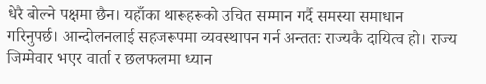धेरै बोल्ने पक्षमा छैन। यहाँका थारूहरूको उचित सम्मान गर्दै समस्या समाधान गरिनुपर्छ। आन्दोलनलाई सहजरूपमा व्यवस्थापन गर्न अन्ततः राज्यकै दायित्व हो। राज्य जिम्मेवार भएर वार्ता र छलफलमा ध्यान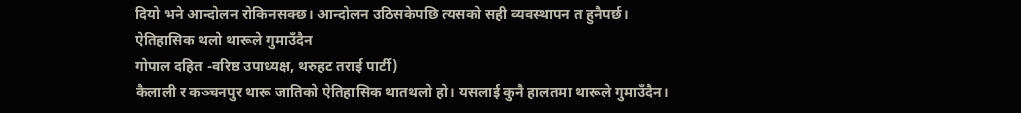दियो भने आन्दोलन रोकिनसक्छ। आन्दोलन उठिसकेपछि त्यसको सही व्यवस्थापन त हुनैपर्छ।
ऐतिहासिक थलो थारूले गुमाउँदैन
गोपाल दहित -वरिष्ठ उपाध्यक्ष, थरुहट तराई पार्टी)
कैलाली र कञ्चनपुर थारू जातिको ऐतिहासिक थातथलो हो। यसलाई कुनै हालतमा थारूले गुमाउँदैन।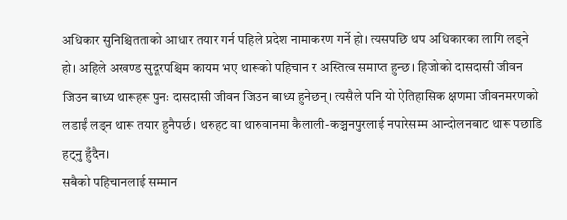अधिकार सुनिश्चितताको आधार तयार गर्न पहिले प्रदेश नामाकरण गर्ने हो। त्यसपछि थप अधिकारका लागि लड्ने हो। अहिले अखण्ड सुदूरपश्चिम कायम भए थारूको पहिचान र अस्तित्व समाप्त हुन्छ। हिजोको दासदासी जीवन जिउन बाध्य थारूहरू पुनः दासदासी जीवन जिउन बाध्य हुनेछन्। त्यसैले पनि यो ऐतिहासिक क्षणमा जीवनमरणको लडाईं लड्न थारू तयार हुनैपर्छ। थरुहट वा थारुवानमा कैलाली-कञ्चनपुरलाई नपारेसम्म आन्दोलनबाट थारू पछाडि हट्नु हुँदैन।
सबैको पहिचानलाई सम्मान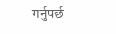गर्नुपर्छ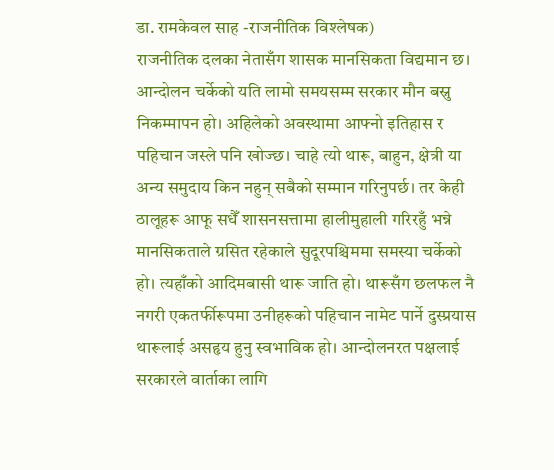डा. रामकेवल साह -राजनीतिक विश्लेषक)
राजनीतिक दलका नेतासँग शासक मानसिकता विद्यमान छ। आन्दोलन चर्केको यति लामो समयसम्म सरकार मौन बस्नु निकम्मापन हो। अहिलेको अवस्थामा आफ्नो इतिहास र पहिचान जस्ले पनि खोज्छ। चाहे त्यो थारू, बाहुन, क्षेत्री या अन्य समुदाय किन नहुन् सबैको सम्मान गरिनुपर्छ। तर केही ठालूहरू आफू सधैँ शासनसत्तामा हालीमुहाली गरिरहुँ भन्ने मानसिकताले ग्रसित रहेकाले सुदूरपश्चिममा समस्या चर्केको हो। त्यहाँको आदिमबासी थारू जाति हो। थारूसँग छलफल नै नगरी एकतर्फीरूपमा उनीहरूको पहिचान नामेट पार्ने दुस्प्रयास थारूलाई असहृय हुनु स्वभाविक हो। आन्दोलनरत पक्षलाई सरकारले वार्ताका लागि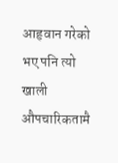आहृवान गरेको भए पनि त्यो खाली औपचारिकतामै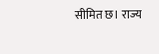सीमित छ। राज्य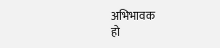अभिभावक
हो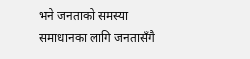भने जनताको समस्या समाधानका लागि जनतासँगै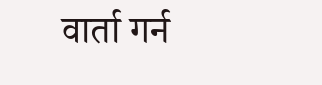वार्ता गर्न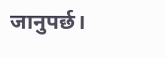जानुपर्छ।